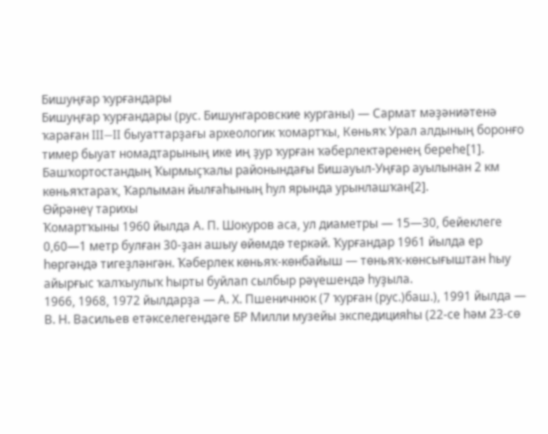Бишуңғар ҡурғандары
Бишуңғар ҡурғандары (рус. Бишунгаровские курганы) — Сармат мәҙәниәтенә ҡараған III—II быуаттарҙағы археологик ҡомартҡы, Көньяҡ Урал алдының боронғо тимер быуат номадтарының ике иң ҙур ҡурған ҡәберлектәренең береһе[1]. Башҡортостандың Ҡырмыҫҡалы районындағы Бишауыл-Уңғар ауылынан 2 км көньяҡтараҡ, Ҡарлыман йылғаһының һул ярында урынлашҡан[2].
Өйрәнеү тарихы
Ҡомартҡыны 1960 йылда А. П. Шокуров аса, ул диаметры — 15—30, бейеклеге 0,60—1 метр булған 30-ҙан ашыу өйөмдө теркәй. Ҡурғандар 1961 йылда ер һөргәндә тигеҙләнгән. Ҡәберлек көньяҡ-көнбайыш — төньяҡ-көнсығыштан һыу айырғыс ҡалҡыулыҡ һырты буйлап сылбыр рәүешендә һуҙыла.
1966, 1968, 1972 йылдарҙа — А. Х. Пшеничнюк (7 ҡурған (рус.)баш.), 1991 йылда — В. Н. Васильев етәкселегендәге БР Милли музейы экспедицияһы (22-се һәм 23-сө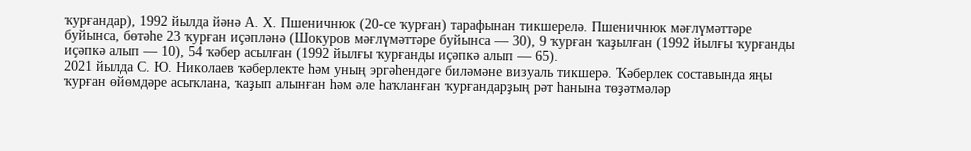ҡурғандар), 1992 йылда йәнә А. Х. Пшеничнюк (20-се ҡурған) тарафынан тикшерелә. Пшеничнюк мәғлүмәттәре буйынса, бөтәһе 23 ҡурған иҫәпләнә (Шокуров мәғлүмәттәре буйынса — 30), 9 ҡурған ҡаҙылған (1992 йылғы ҡурғанды иҫәпкә алып — 10), 54 ҡәбер асылған (1992 йылғы ҡурғанды иҫәпкә алып — 65).
2021 йылда С. Ю. Николаев ҡәберлекте һәм уның эргәһендәге биләмәне визуаль тикшерә. Ҡәберлек составында яңы ҡурған өйөмдәре асыҡлана, ҡаҙып алынған һәм әле һаҡланған ҡурғандарҙың рәт һанына төҙәтмәләр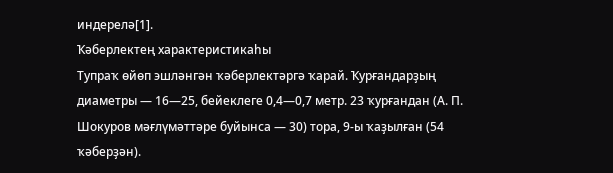индерелә[1].
Ҡәберлектең характеристикаһы
Тупраҡ өйөп эшләнгән ҡәберлектәргә ҡарай. Ҡурғандарҙың диаметры — 16—25, бейеклеге 0,4—0,7 метр. 23 ҡурғандан (А. П. Шокуров мәғлүмәттәре буйынса — 30) тора, 9-ы ҡаҙылған (54 ҡәберҙән).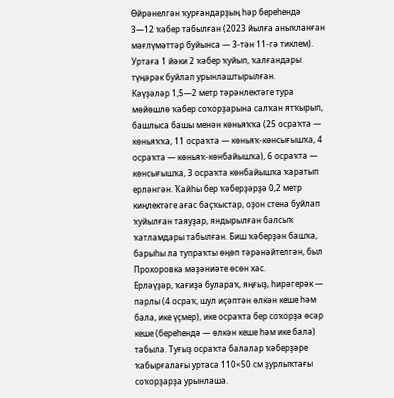Өйрәнелгән ҡурғандарҙың һәр береһендә 3—12 ҡәбер табылған (2023 йылға аныҡланған мәғлүмәттәр буйынса — 3-тән 11-гә тиклем). Уртаға 1 йәки 2 ҡәбер ҡуйып, ҡалғандары түңәрәк буйлап урынлаштырылған.
Кәүҙәләр 1,5—2 метр тәрәнлектәге тура мөйөшлө ҡәбер соҡорҙарына салҡан ятҡырып, башлыса башы менән көньяҡҡа (25 осраҡта — көньяҡҡа, 11 осраҡта — көньяҡ-көнсығышҡа, 4 осраҡта — көньяҡ-көнбайышҡа), 6 осраҡта — көнсығышҡа, 3 осраҡта көнбайышҡа ҡаратып ерләнгән. Ҡайһы бер ҡәберҙәрҙә 0,2 метр киңлектәге ағас баҫҡыстар, оҙон стена буйлап ҡуйылған таяуҙар, яндырылған балсыҡ ҡатламдары табылған. Биш ҡәберҙән башҡа, барыһы ла тупраҡты өңөп тәрәнәйтелгән, был Прохоровка мәҙәниәте өсөн хас.
Ерләүҙәр, ҡағиҙә булараҡ, яңғыҙ, һирәгерәк — парлы (4 осраҡ, шул иҫәптән өлкән кеше һәм бала, ике үҫмер), ике осраҡта бер соҡорҙа өсәр кеше (береһендә — өлкән кеше һәм ике бала) табыла. Туғыҙ осраҡта балалар ҡәберҙәре ҡабырғалағы уртаса 110×50 см ҙурлыҡтағы соҡорҙарҙа урынлаша.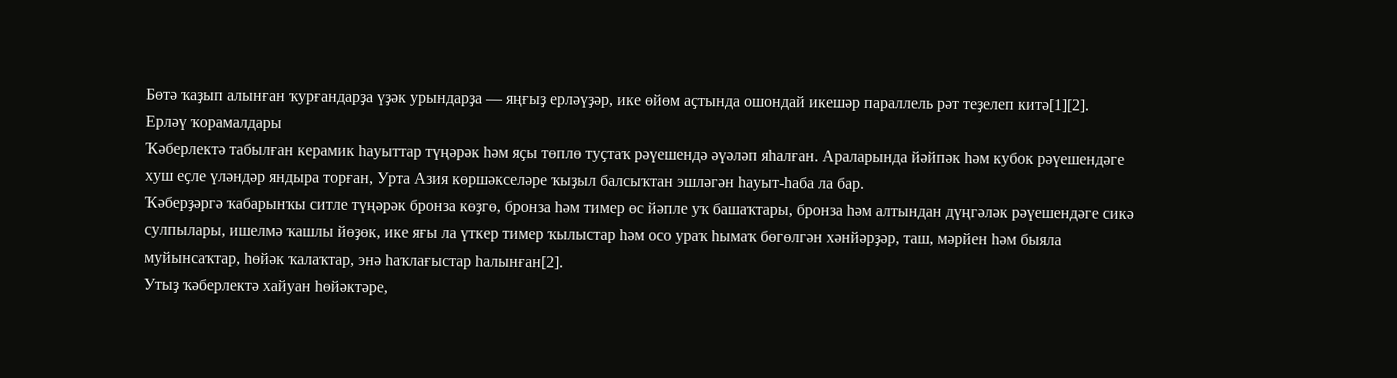Бөтә ҡаҙып алынған ҡурғандарҙа үҙәк урындарҙа — яңғыҙ ерләүҙәр, ике өйөм аҫтында ошондай икешәр параллель рәт теҙелеп китә[1][2].
Ерләү ҡорамалдары
Ҡәберлектә табылған керамик һауыттар түңәрәк һәм яҫы төплө туҫтаҡ рәүешендә әүәләп яһалған. Араларында йәйпәк һәм кубок рәүешендәге хуш еҫле үләндәр яндыра торған, Урта Азия көршәкселәре ҡыҙыл балсыҡтан эшләгән һауыт-һаба ла бар.
Ҡәберҙәргә ҡабарынҡы ситле түңәрәк бронза көҙгө, бронза һәм тимер өс йәпле уҡ башаҡтары, бронза һәм алтындан дүңгәләк рәүешендәге сикә сулпылары, ишелмә ҡашлы йөҙөк, ике яғы ла үткер тимер ҡылыстар һәм осо ураҡ һымаҡ бөгөлгән хәнйәрҙәр, таш, мәрйен һәм быяла муйынсаҡтар, һөйәк ҡалаҡтар, энә һаҡлағыстар һалынған[2].
Утыҙ ҡәберлектә хайуан һөйәктәре,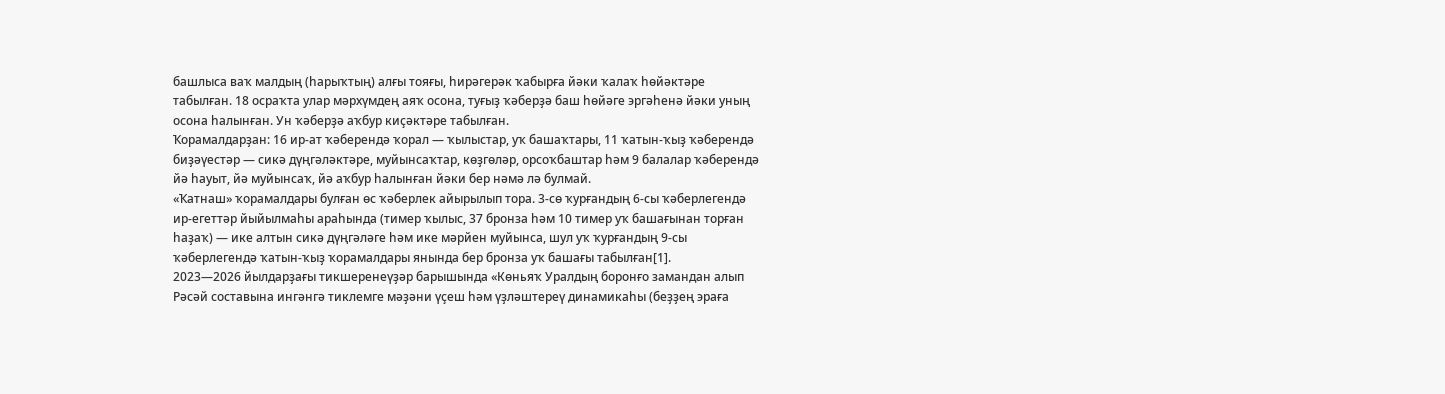башлыса ваҡ малдың (һарыҡтың) алғы тояғы, һирәгерәк ҡабырға йәки ҡалаҡ һөйәктәре табылған. 18 осраҡта улар мәрхүмдең аяҡ осона, туғыҙ ҡәберҙә баш һөйәге эргәһенә йәки уның осона һалынған. Ун ҡәберҙә аҡбур киҫәктәре табылған.
Ҡорамалдарҙан: 16 ир-ат ҡәберендә ҡорал — ҡылыстар, уҡ башаҡтары, 11 ҡатын-ҡыҙ ҡәберендә биҙәүестәр — сикә дүңгәләктәре, муйынсаҡтар, көҙгөләр, орсоҡбаштар һәм 9 балалар ҡәберендә йә һауыт, йә муйынсаҡ, йә аҡбур һалынған йәки бер нәмә лә булмай.
«Ҡатнаш» ҡорамалдары булған өс ҡәберлек айырылып тора. 3-сө ҡурғандың 6-сы ҡәберлегендә ир-егеттәр йыйылмаһы араһында (тимер ҡылыс, 37 бронза һәм 10 тимер уҡ башағынан торған һаҙаҡ) — ике алтын сикә дүңгәләге һәм ике мәрйен муйынса, шул уҡ ҡурғандың 9-сы ҡәберлегендә ҡатын-ҡыҙ ҡорамалдары янында бер бронза уҡ башағы табылған[1].
2023—2026 йылдарҙағы тикшеренеүҙәр барышында «Көньяҡ Уралдың боронғо замандан алып Рәсәй составына ингәнгә тиклемге мәҙәни үҫеш һәм үҙләштереү динамикаһы (беҙҙең эраға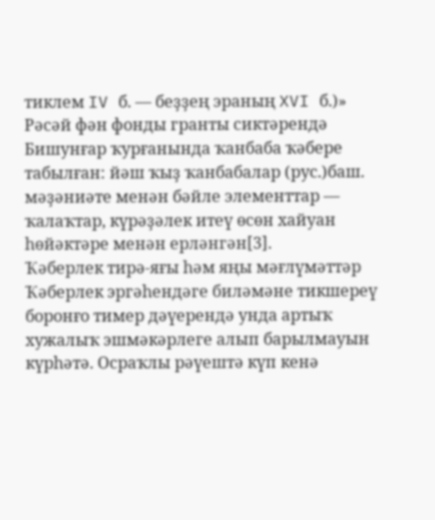тиклем IV б. — беҙҙең эраның XVI б.)» Рәсәй фән фонды гранты сиктәрендә Бишунғар ҡурғанында ҡанбаба ҡәбере табылған: йәш ҡыҙ ҡанбабалар (рус.)баш. мәҙәниәте менән бәйле элементтар — ҡалаҡтар, күрәҙәлек итеү өсөн хайуан һөйәктәре менән ерләнгән[3].
Ҡәберлек тирә-яғы һәм яңы мәғлүмәттәр
Ҡәберлек эргәһендәге биләмәне тикшереү боронғо тимер дәүерендә унда артыҡ хужалыҡ эшмәкәрлеге алып барылмауын күрһәтә. Осраҡлы рәүештә күп кенә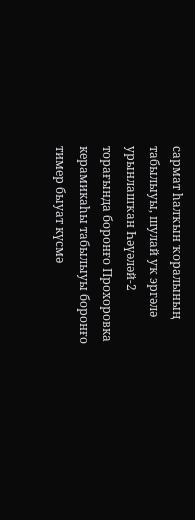сармат һалҡын ҡоралының табылыуы, шулай уҡ эргәлә урынлашҡан Һәүәләй-2 торағында боронғо Прохоровка керамикаһы табылыуы боронғо тимер быуат күсмә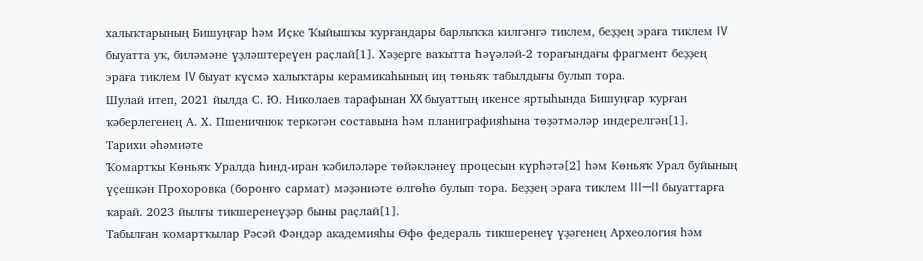халыҡтарының Бишуңғар һәм Иҫке Ҡыйышҡы ҡурғандары барлыҡҡа килгәнгә тиклем, беҙҙең эраға тиклем IV быуатта уҡ, биләмәне үҙләштереүен раҫлай[1]. Хәҙерге ваҡытта Һәүәләй-2 торағындағы фрагмент беҙҙең эраға тиклем IV быуат күсмә халыҡтары керамикаһының иң төньяҡ табылдығы булып тора.
Шулай итеп, 2021 йылда С. Ю. Николаев тарафынан XX быуаттың икенсе яртыһында Бишуңғар ҡурған ҡәберлегенең А. Х. Пшеничнюк теркәгән составына һәм планиграфияһына төҙәтмәләр индерелгән[1].
Тарихи әһәмиәте
Ҡомартҡы Көньяҡ Уралда һинд-иран ҡәбиләләре төйәкләнеү процесын күрһәтә[2] һәм Көньяҡ Урал буйының үҫешкән Прохоровка (боронғо сармат) мәҙәниәте өлгөһө булып тора. Беҙҙең эраға тиклем III—II быуаттарға ҡарай. 2023 йылғы тикшеренеүҙәр быны раҫлай[1].
Табылған ҡомартҡылар Рәсәй Фәндәр академияһы Өфө федераль тикшеренеү үҙәгенең Археология һәм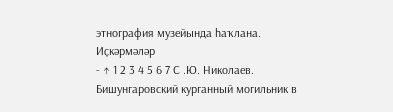этнография музейында һаҡлана.
Иҫкәрмәләр
- ↑ 1 2 3 4 5 6 7 С .Ю. Николаев. Бишунгаровский курганный могильник в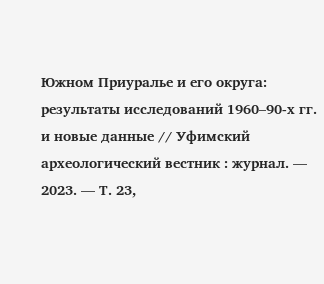Южном Приуралье и его округа: результаты исследований 1960–90-х гг. и новые данные // Уфимский археологический вестник : журнал. — 2023. — Т. 23,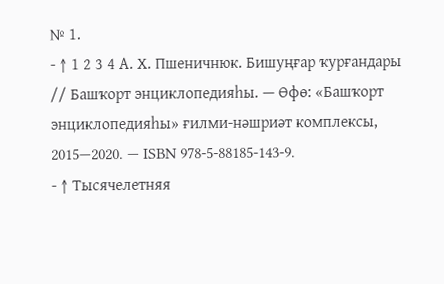№ 1.
- ↑ 1 2 3 4 А. Х. Пшеничнюк. Бишуңғар ҡурғандары // Башҡорт энциклопедияһы. — Өфө: «Башҡорт энциклопедияһы» ғилми-нәшриәт комплексы, 2015—2020. — ISBN 978-5-88185-143-9.
- ↑ Тысячелетняя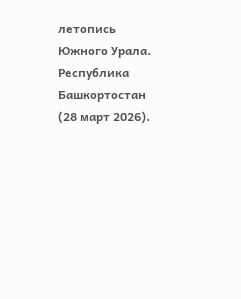летопись Южного Урала. Республика Башкортостан (28 март 2026).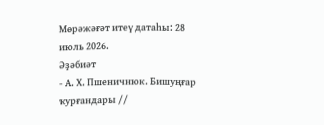Мөрәжәғәт итеү датаһы: 28 июль 2026.
Әҙәбиәт
- А. Х. Пшеничнюк. Бишуңғар ҡурғандары //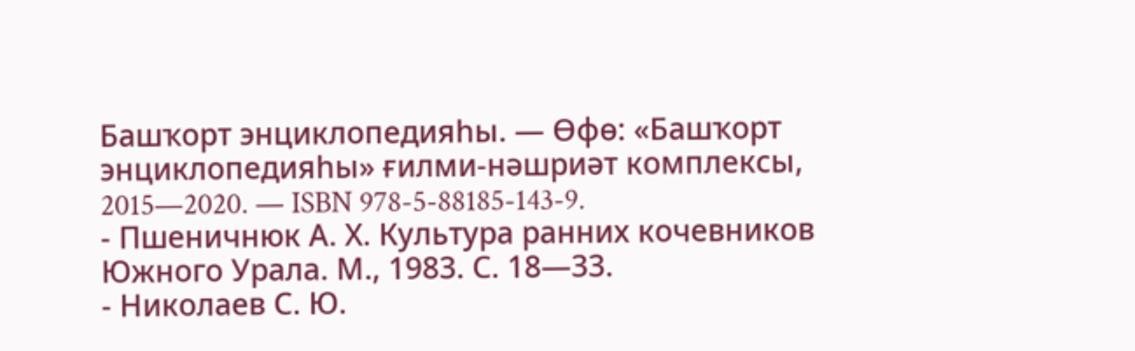Башҡорт энциклопедияһы. — Өфө: «Башҡорт энциклопедияһы» ғилми-нәшриәт комплексы, 2015—2020. — ISBN 978-5-88185-143-9.
- Пшеничнюк А. Х. Культура ранних кочевников Южного Урала. М., 1983. С. 18—33.
- Николаев С. Ю.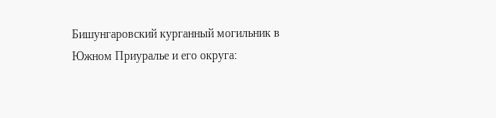Бишунгаровский курганный могильник в Южном Приуралье и его округа: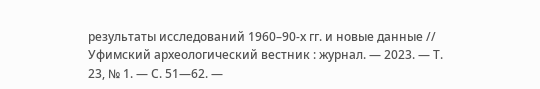результаты исследований 1960–90-х гг. и новые данные // Уфимский археологический вестник : журнал. — 2023. — Т. 23, № 1. — С. 51—62. —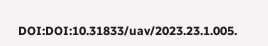DOI:DOI:10.31833/uav/2023.23.1.005.